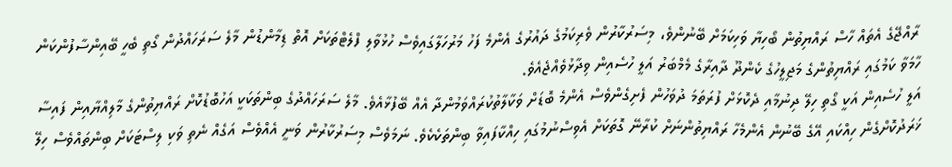ރާއްޖޭގެ އެތައް ހާސް ރައްޔިތުން ބޯހިޔާ ވަހިކަމަށް ބޭނުންވެ، މިސަރުކާރުން ވެރިކަމުގެ ދައުރުގެ އެންމެ ފަހު މަރުހަލާގައިވެސް ހުޅުވާލި ފްލެޓްތަކަށް އޮތް ޑިމާންޑުން މާލެ ސަރަހައްދުން ގޯތި ބެހީ ބޭއިންސާފުންކަން ހާމަވާ ކަމުގައި ރައްޔިތުންގެ މަޖިލީހުގެ ކެންދޫ ދާއިރާގެ މެމްބަރު އަލީ ހުސެއިން ވިދާޅުވެއްޖެއެވެ.
އަލީ ހުސެއިން އަކީ ގޯތި ހިލޭ ދިނުމާއި ދެކޮޅަށް ފުރަތަމަ ދުވަހުން ފެށިގެންވެސް އެންމެ ބޮޑަށް ވަކާލާތުކުރައްވަމުންދާ އެއް ބޭފުޅާއެވެ. މާލެ ސަރަހައްދުގެ ބިންތަކަކީ އަހުބޮޑުކޮށް ރައްޔިތުންގެ މާލިއްޔާއިން ފައިސާ ޚަރަދުކޮށްގެން ހިއްކައި އޭގެ ބޭނުން އެންމެހާ ރައްޔިތުންނަށް ކުރާނޭ ގޮތަކަށް އެވިސްނުމުގައި ހިއްކާފައިވާ ބިންތަކެކެވެ. ނަމަވެސް މިސަރުކާރުން ވަނީ އެއްވެސް އަގެއް ނެތި ވަކި ލިސްޓަކަށް ބިންތައްވެސް ހިލޭ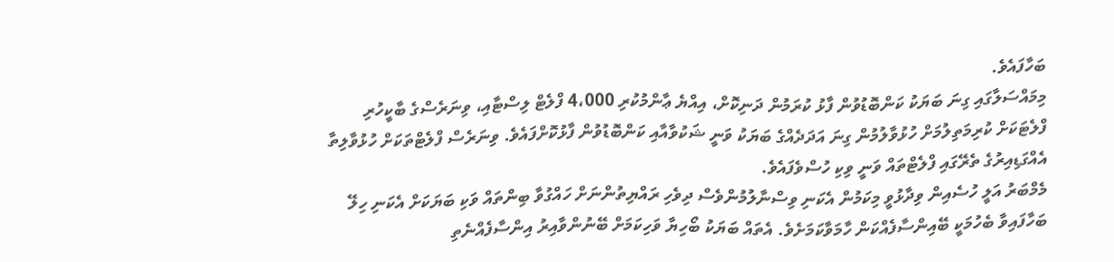ބަހާފައެވެ.
މިމައްސަލާގައި ގިނަ ބަޔަކު ކަންބޮޑުވުން ފާޅު ކުރަމުން ދަނިކޮށް، އިއްޔެ ޢާންމުކުރި 4،000 ފްލެޓް ލިސްޓާއި، ވިނަރެސްގެ ބާކީހުރި ފްލެޓަކަށް ކުރިމަތިލުމަށް ހުޅުވާލުމުން ގިނަ އަދަދެއްގެ ބަޔަކު ވަނީ ޝަކުވާއާއި ކަންބޮޑުވުން ފާޅުކޮށްފައެވެ. ވިނަރެސް ފްލެޓްތަކަށް ހުޅުވާލިތާ އެއްގަޑިއިރުގެ ތެރޭގައި ފްލެޓްތައް ވަނީ ވިކި ހުސްވެފައެވެ.
މެމްބަރު އަލީ ހުސެއިން ވިދާޅުވީ މިކަމުން އެކަނި ވިސްނާލުމުންވެސް ދިވެހި ރައްޔިތުންނަށް ހައްގުވާ ބިންތައް ވަކި ބަޔަކަށް އެކަނި ހިލޭ ބަހާފައިވާ ބެހުމަކީ ބޭއިންސާފެއްކަން ހާމަވާކަމަށެވެ. އެތައް ބަޔަކު ބޯހިޔާ ވަހިކަމަށް ބޭނުންވާއިރު އިންސާފެއްނެތި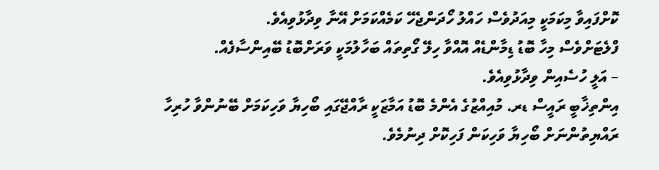ކޮށްފައިވާ މިކަމަކީ މިއަދުވެސް ހައްލު ހޯދަންޖެހޭ ކަމެއްކަމަށް އޭނާ ވިދާޅުވިއެވެ.
ފްލެޓަށްވެސް މިހާ ބޮޑު ޑިމާންޑެއް އޮއްވާ ހިލޭ ގޯތިތައް ބަހާލުމަކީ ވަރަށްބޮޑު ބޭއިންސާފެއް.
– އަލީ ހުސެއިން ވިދާޅުވިއެވެ.
އިންތިޚާބީ ރައީސް ޑރ. މުއިއްޒުގެ އެންމެ ބޮޑު އަމާޒަކީ ރާއްޖޭގައި ބޯހިޔާ ވަހިކަމަށް ބޭނުންވާ ހުރިހާ ރައްޔިތުންނަށް ބޯހިޔާ ވަހިކަން ފަހިކޮށް ދިނުމެވެ.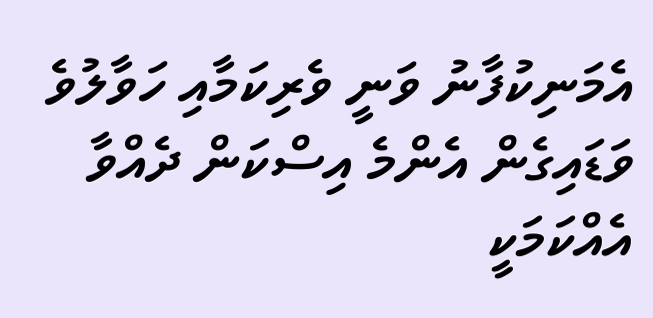އެމަނިކުފާނު ވަނީ ވެރިކަމާއި ހަވާލުވެ ވަޑައިގެން އެންމެ އިސްކަން ދެއްވާ އެއްކަމަކީ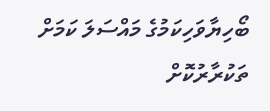ބޯހިޔާވަހިކަމުގެ މައްސަލަ ކަމަށް ތަކުރާރުކޮށް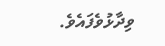ވިދާޅުވެފައެވެ.